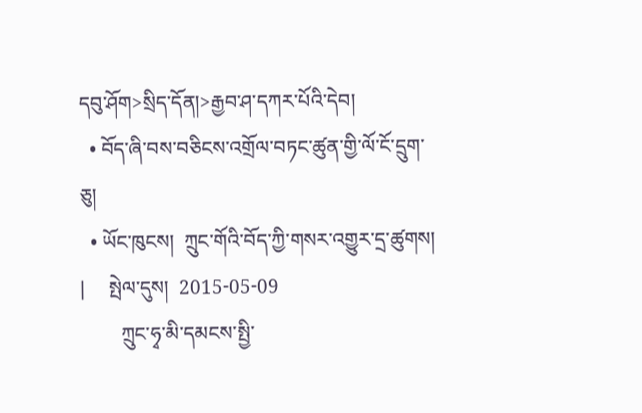དབུ་ཤོག>སྲིད་དོན།>རྒྱབ་ཤ་དཀར་པོའི་དེབ།
  • བོད་ཞི་བས་བཅིངས་འགྲོལ་བཏང་ཚུན་གྱི་ལོ་ངོ་དྲུག་ཅུ།
  • ཡོང་ཁུངས།  ཀྲུང་གོའི་བོད་ཀྱི་གསར་འགྱུར་དྲ་ཚུགས།   |     སྤེལ་དུས།  2015-05-09
        ཀྲུང་ཧྭ་མི་དམངས་སྤྱི་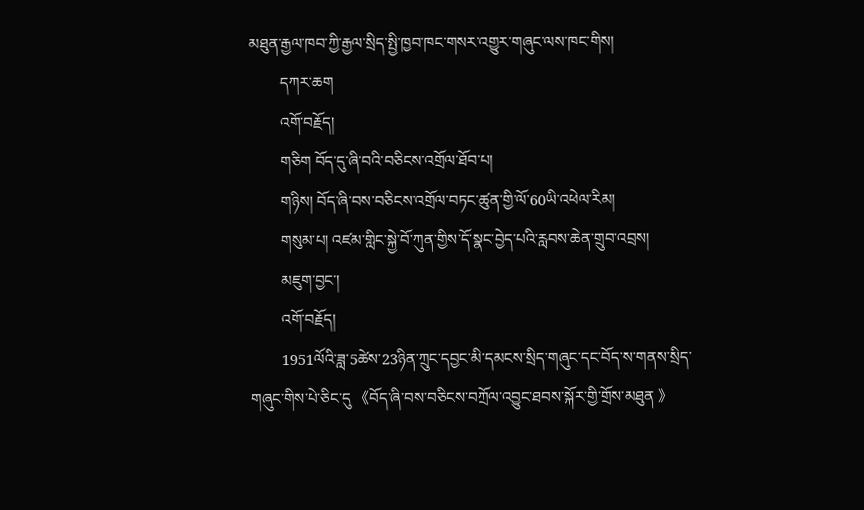མཐུན་རྒྱལ་ཁབ་ཀྱི་རྒྱལ་སྲིད་སྤྱི་ཁྱབ་ཁང་གསར་འགྱུར་གཞུང་ལས་ཁང་གིས།
        དཀར་ཆག
        འགོ་བརྗོད།
        གཅིག བོད་དུ་ཞི་བའི་བཅིངས་འགྲོལ་ཐོབ་པ།
        གཉིས། བོད་ཞི་བས་བཅིངས་འགྲོལ་བཏང་ཚུན་གྱི་ལོ་60ཡི་འཕེལ་རིམ།
        གསུམ་པ། འཛམ་གླིང་སྐྱེ་བོ་ཀུན་གྱིས་དོ་སྣང་བྱེད་པའི་རླབས་ཆེན་གྲུབ་འབྲས།
        མཇུག་བྱང་།
        འགོ་བརྗོད།
        1951ལོའི་ཟླ་5ཚེས་23ཉིན་ཀྲུང་དབྱང་མི་དམངས་སྲིད་གཞུང་དང་བོད་ས་གནས་སྲིད་གཞུང་གིས་པེ་ཅིང་དུ 《བོད་ཞི་བས་བཅིངས་བཀྲོལ་འབྱུང་ཐབས་སྐོར་གྱི་གྲོས་མཐུན 》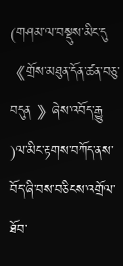(གཤམ་ལ་བསྡུས་མིང་དུ 《གྲོས་མཐུན་དོན་ཚན་བཅུ་བདུན 》ཞེས་འབོད་རྒྱུ )ལ་མིང་རྟགས་བཀོད་ནས་བོད་ཞི་བས་བཅིངས་འགྲོལ་ཐོབ་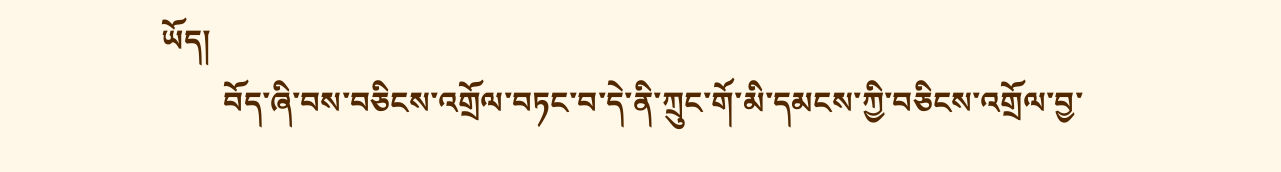ཡོད།
        བོད་ཞི་བས་བཅིངས་འགྲོལ་བཏང་བ་དེ་ནི་ཀྲུང་གོ་མི་དམངས་ཀྱི་བཅིངས་འགྲོལ་བྱ་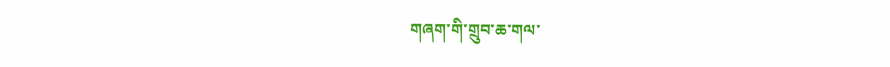གཞག་གི་གྲུབ་ཆ་གལ་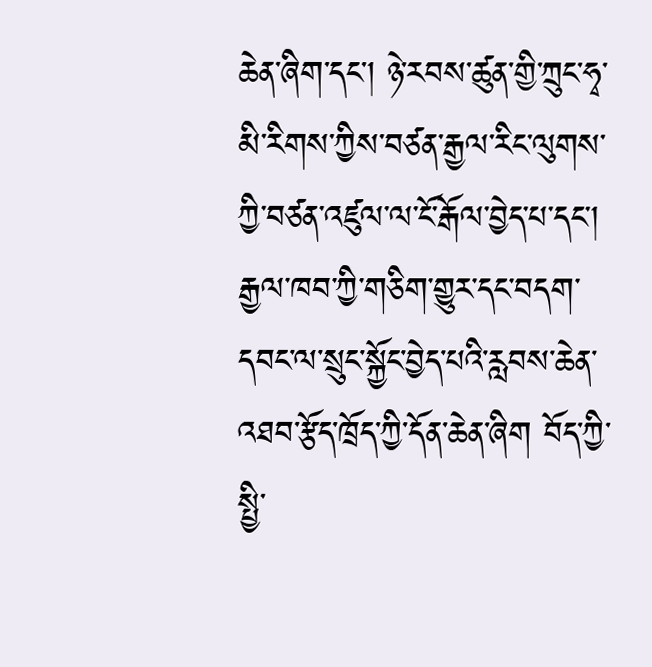ཆེན་ཞིག་དང་། ཉེ་རབས་ཚུན་གྱི་ཀྲུང་ཧྭ་མི་རིགས་ཀྱིས་བཙན་རྒྱལ་རིང་ལུགས་ཀྱི་བཙན་འཛུལ་ལ་ངོ་རྒོལ་བྱེད་པ་དང་། རྒྱལ་ཁབ་ཀྱི་གཅིག་གྱུར་དང་བདག་དབང་ལ་སྲུང་སྐྱོང་བྱེད་པའི་རླབས་ཆེན་འཐབ་རྩོད་ཁྲོད་ཀྱི་དོན་ཆེན་ཞིག བོད་ཀྱི་སྤྱི་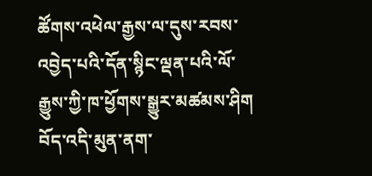ཚོགས་འཕེལ་རྒྱས་ལ་དུས་རབས་འབྱེད་པའི་དོན་སྙིང་ལྡན་པའི་ལོ་རྒྱུས་ཀྱི་ཁ་ཕྱོགས་སྒྱུར་མཚམས་ཤིག བོད་འདི་མུན་ནག་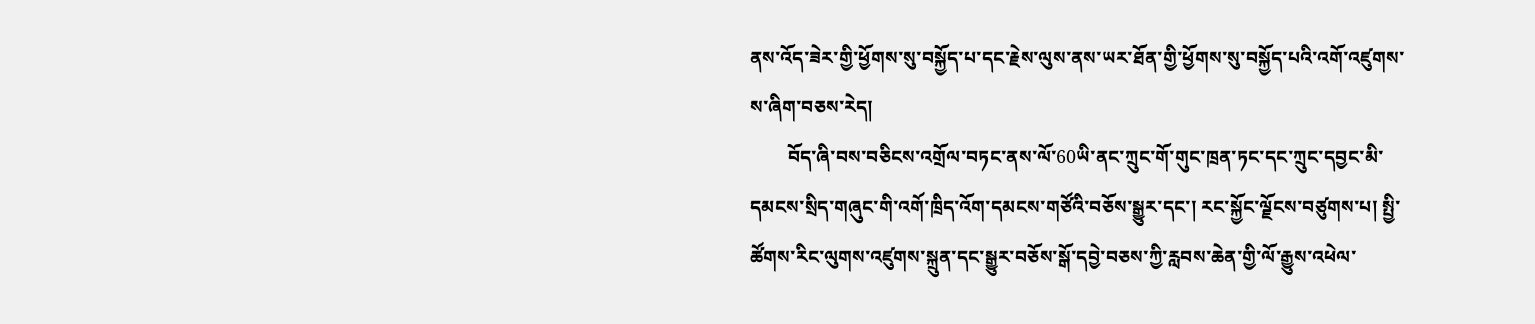ནས་འོད་ཟེར་གྱི་ཕྱོགས་སུ་བསྐྱོད་པ་དང་རྗེས་ལུས་ནས་ཡར་ཐོན་གྱི་ཕྱོགས་སུ་བསྐྱོད་པའི་འགོ་འཛུགས་ས་ཞིག་བཅས་རེད།
        བོད་ཞི་བས་བཅིངས་འགྲོལ་བཏང་ནས་ལོ་60ཡི་ནང་ཀྲུང་གོ་གུང་ཁྲན་ཏང་དང་ཀྲུང་དབྱང་མི་དམངས་སྲིད་གཞུང་གི་འགོ་ཁྲིད་འོག་དམངས་གཙོའི་བཅོས་སྒྱུར་དང་། རང་སྐྱོང་ལྗོངས་བཙུགས་པ། སྤྱི་ཚོགས་རིང་ལུགས་འཛུགས་སྐྲུན་དང་སྒྱུར་བཅོས་སྒོ་དབྱེ་བཅས་ཀྱི་རླབས་ཆེན་གྱི་ལོ་རྒྱུས་འཕེལ་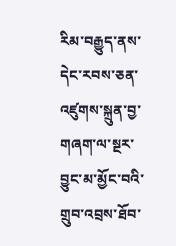རིམ་བརྒྱུད་ནས་དེང་རབས་ཅན་འཛུགས་སྐྲུན་བྱ་གཞག་ལ་སྔར་བྱུང་མ་མྱོང་བའི་གྲུབ་འབྲས་ཐོབ་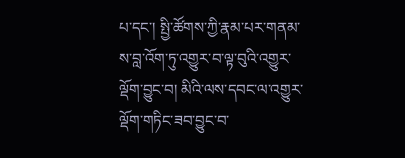པ་དང་། སྤྱི་ཚོགས་ཀྱི་རྣམ་པར་གནམ་ས་བླ་འོག་ཏུ་འགྱུར་བ་ལྟ་བུའི་འགྱུར་ལྡོག་བྱུང་བ། མིའི་ལས་དབང་ལ་འགྱུར་ལྡོག་གཏིང་ཟབ་བྱུང་བ་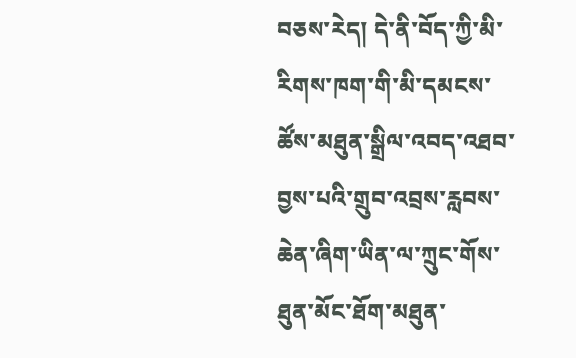བཅས་རེད། དེ་ནི་བོད་ཀྱི་མི་རིགས་ཁག་གི་མི་དམངས་ཚོས་མཐུན་སྒྲིལ་འབད་འཐབ་བྱས་པའི་གྲུབ་འབྲས་རླབས་ཆེན་ཞིག་ཡིན་ལ་ཀྲུང་གོས་ཐུན་མོང་ཐོག་མཐུན་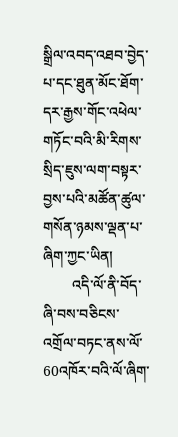སྒྲིལ་འབད་འཐབ་བྱེད་པ་དང་ཐུན་མོང་ཐོག་དར་རྒྱས་གོང་འཕེལ་གཏོང་བའི་མི་རིགས་སྲིད་ཇུས་ལག་བསྟར་བྱས་པའི་མཚོན་ཚུལ་གསོན་ཉམས་ལྡན་པ་ཞིག་ཀྱང་ཡིན།
        འདི་ལོ་ནི་བོད་ཞི་བས་བཅིངས་འགྲོལ་བཏང་ནས་ལོ་60འཁོར་བའི་ལོ་ཞིག་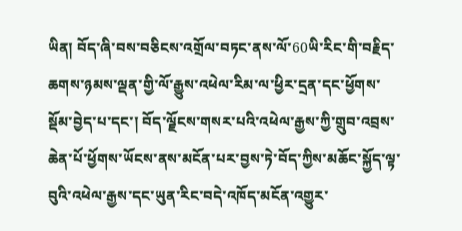ཡིན། བོད་ཞི་བས་བཅིངས་འགྲོལ་བཏང་ནས་ལོ་60ཡི་རིང་གི་བརྗིད་ཆགས་ཉམས་ལྡན་གྱི་ལོ་རྒྱུས་འཕེལ་རིམ་ལ་ཕྱིར་དྲན་དང་ཕྱོགས་སྡོམ་བྱེད་པ་དང་། བོད་ལྗོངས་གསར་པའི་འཕེལ་རྒྱས་ཀྱི་གྲུབ་འབྲས་ཆེན་པོ་ཕྱོགས་ཡོངས་ནས་མངོན་པར་བྱས་ཏེ་བོད་ཀྱིས་མཆོང་སྐྱོད་ལྟ་བུའི་འཕེལ་རྒྱས་དང་ཡུན་རིང་བདེ་འཁོད་མངོན་འགྱུར་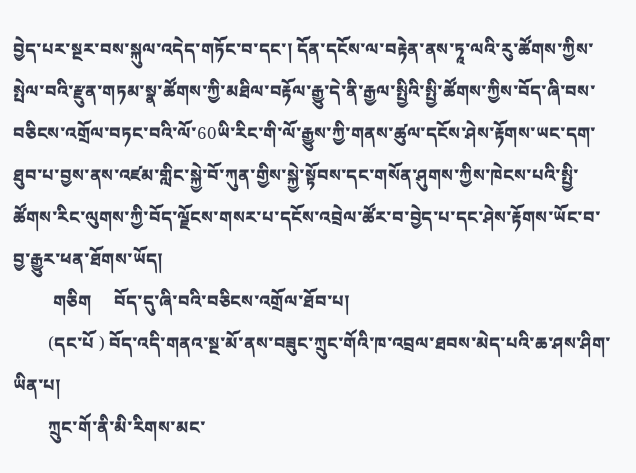བྱེད་པར་སྔར་བས་སྐུལ་འདེད་གཏོང་བ་དང་། དོན་དངོས་ལ་བརྟེན་ནས་ཏཱ་ལའི་རུ་ཚོགས་ཀྱིས་སྤེལ་བའི་རྫུན་གཏམ་སྣ་ཚོགས་ཀྱི་མཐིལ་བརྟོལ་རྒྱུ་དེ་ནི་རྒྱལ་སྤྱིའི་སྤྱི་ཚོགས་ཀྱིས་བོད་ཞི་བས་བཅིངས་འགྲོལ་བཏང་བའི་ལོ་60ཡི་རིང་གི་ལོ་རྒྱུས་ཀྱི་གནས་ཚུལ་དངོས་ཤེས་རྟོགས་ཡང་དག་ཐུབ་པ་བྱས་ནས་འཛམ་གླིང་སྐྱེ་བོ་ཀུན་གྱིས་སྐྱེ་སྟོབས་དང་གསོན་ཤུགས་ཀྱིས་ཁེངས་པའི་སྤྱི་ཚོགས་རིང་ལུགས་ཀྱི་བོད་ལྗོངས་གསར་པ་དངོས་འབྲེལ་ཚོར་བ་བྱེད་པ་དང་ཤེས་རྟོགས་ཡོང་བ་བྱ་རྒྱུར་ཕན་ཐོགས་ཡོད།
         གཅིག     བོད་དུ་ཞི་བའི་བཅིངས་འགྲོལ་ཐོབ་པ།
        (དང་པོ ) བོད་འདི་གནའ་སྔ་མོ་ནས་བཟུང་ཀྲུང་གོའི་ཁ་འབྲལ་ཐབས་མེད་པའི་ཆ་ཤས་ཤིག་ཡིན་པ།
        ཀྲུང་གོ་ནི་མི་རིགས་མང་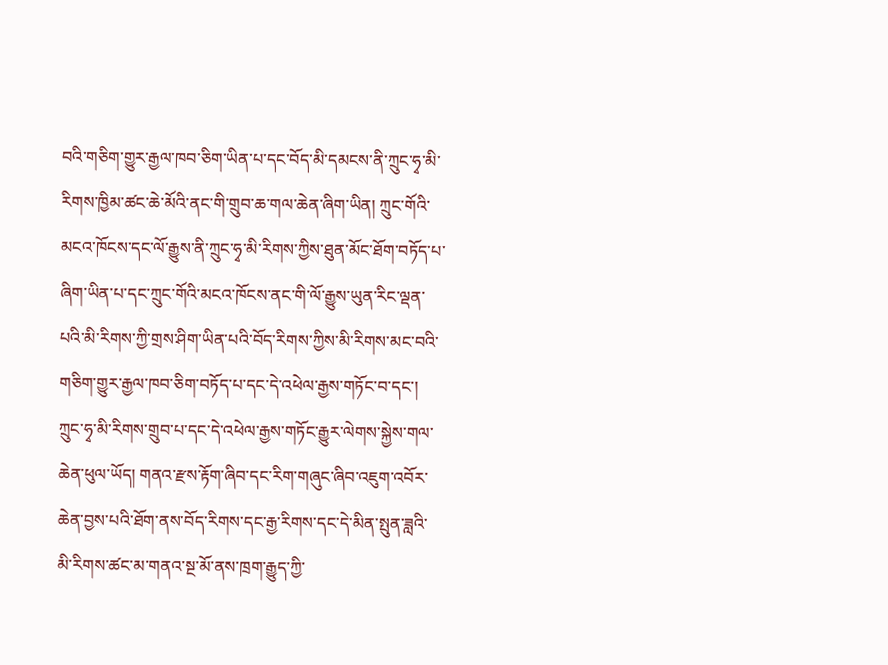བའི་གཅིག་གྱུར་རྒྱལ་ཁབ་ཅིག་ཡིན་པ་དང་བོད་མི་དམངས་ནི་ཀྲུང་ཧྭ་མི་རིགས་ཁྱིམ་ཚང་ཆེ་མོའི་ནང་གི་གྲུབ་ཆ་གལ་ཆེན་ཞིག་ཡིན། ཀྲུང་གོའི་མངའ་ཁོངས་དང་ལོ་རྒྱུས་ནི་ཀྲུང་ཧྭ་མི་རིགས་ཀྱིས་ཐུན་མོང་ཐོག་བཏོད་པ་ཞིག་ཡིན་པ་དང་ཀྲུང་གོའི་མངའ་ཁོངས་ནང་གི་ལོ་རྒྱུས་ཡུན་རིང་ལྡན་པའི་མི་རིགས་ཀྱི་གྲས་ཤིག་ཡིན་པའི་བོད་རིགས་ཀྱིས་མི་རིགས་མང་བའི་གཅིག་གྱུར་རྒྱལ་ཁབ་ཅིག་བཏོད་པ་དང་དེ་འཕེལ་རྒྱས་གཏོང་བ་དང་། ཀྲུང་ཧྭ་མི་རིགས་གྲུབ་པ་དང་དེ་འཕེལ་རྒྱས་གཏོང་རྒྱུར་ལེགས་སྐྱེས་གལ་ཆེན་ཕུལ་ཡོད། གནའ་རྫས་རྟོག་ཞིབ་དང་རིག་གཞུང་ཞིབ་འཇུག་འབོར་ཆེན་བྱས་པའི་ཐོག་ནས་བོད་རིགས་དང་རྒྱ་རིགས་དང་དེ་མིན་སྤུན་ཟླའི་མི་རིགས་ཚང་མ་གནའ་སྔ་མོ་ནས་ཁྲག་རྒྱུད་ཀྱི་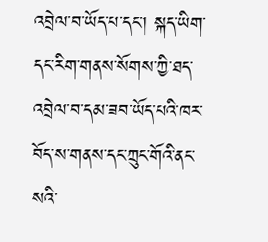འབྲེལ་བ་ཡོད་པ་དང་། སྐད་ཡིག་དང་རིག་གནས་སོགས་ཀྱི་ཐད་འབྲེལ་བ་དམ་ཟབ་ཡོད་པའི་ཁར་བོད་ས་གནས་དང་ཀྲུང་གོའི་ནང་སའི་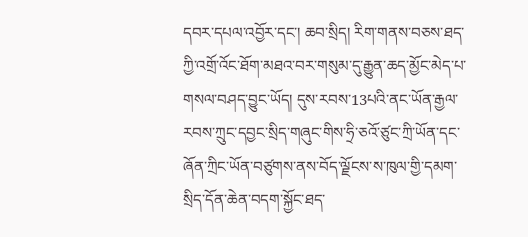དབར་དཔལ་འབྱོར་དང་། ཆབ་སྲིད། རིག་གནས་བཅས་ཐད་ཀྱི་འགྲོ་འོང་ཐོག་མཐའ་བར་གསུམ་དུ་རྒྱུན་ཆད་མྱོང་མེད་པ་གསལ་བཤད་བྱུང་ཡོད། དུས་རབས་13པའི་ནང་ཡོན་རྒྱལ་རབས་ཀྲུང་དབྱང་སྲིད་གཞུང་གིས་ཧྲི་ཅའོ་ཙུང་ཀྲི་ཡོན་དང་ཞོན་ཀྲིང་ཡོན་བཙུགས་ནས་བོད་ལྗོངས་ས་ཁུལ་གྱི་དམག་སྲིད་དོན་ཆེན་བདག་སྐྱོང་ཐད་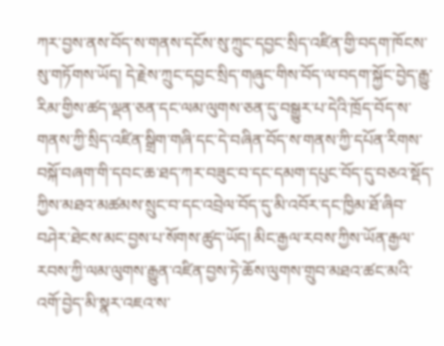ཀར་བྱས་ནས་བོད་ས་གནས་དངོས་སུ་ཀྲུང་དབྱང་སྲིད་འཛིན་གྱི་བདག་ཁོངས་སུ་གཏོགས་ཡོད། དེ་རྗེས་ཀྲུང་དབྱང་སྲིད་གཞུང་གིས་བོད་ལ་བདག་སྐྱོང་བྱེད་རྒྱུ་རིམ་གྱིས་ཚད་ལྡན་ཅན་དང་ལམ་ལུགས་ཅན་དུ་བསྒྱུར་པ་དེའི་ཁྲོད་བོད་ས་གནས་ཀྱི་སྲིད་འཛིན་སྒྲིག་གཞི་དང་དེ་བཞིན་བོད་ས་གནས་ཀྱི་དཔོན་རིགས་བསྐོ་བཞག་གི་དབང་ཆ་ཐད་ཀར་བཟུང་བ་དང་དམག་དཔུང་བོད་དུ་བཅའ་སྡོད་ཀྱིས་མཐའ་མཚམས་སྲུང་བ་དང་འབྲེལ་བོད་དུ་མི་འབོར་དང་ཁྱིམ་ཐོ་ཞིབ་བཤེར་ཐེངས་མང་བྱས་པ་སོགས་ཚུད་ཡོད། མིང་རྒྱལ་རབས་ཀྱིས་ཡོན་རྒྱལ་རབས་ཀྱི་ལམ་ལུགས་རྒྱུན་འཛིན་བྱས་ཏེ་ཆོས་ལུགས་གྲུབ་མཐའ་ཚང་མའི་འགོ་བྱེད་མི་སྣར་འཇའ་ས་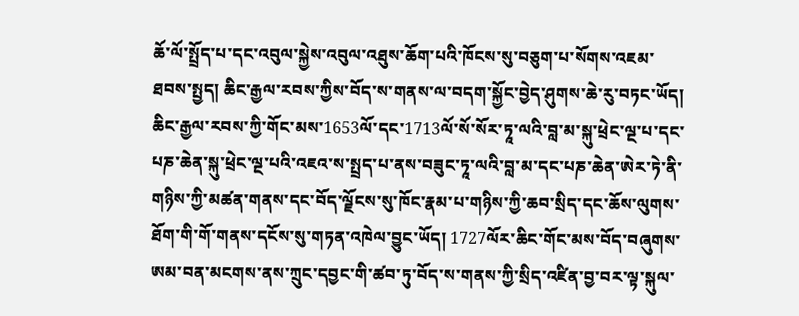ཆོ་ལོ་སྤྲོད་པ་དང་འབུལ་སྐྱེས་འབུལ་འཐུས་ཆོག་པའི་ཁོངས་སུ་བཅུག་པ་སོགས་འཇམ་ཐབས་སྤྱད། ཆིང་རྒྱལ་རབས་ཀྱིས་བོད་ས་གནས་ལ་བདག་སྐྱོང་བྱེད་ཤུགས་ཆེ་རུ་བཏང་ཡོད། ཆིང་རྒྱལ་རབས་ཀྱི་གོང་མས་1653ལོ་དང་1713ལོ་སོ་སོར་ཏཱ་ལའི་བླ་མ་སྐུ་ཕྲེང་ལྔ་པ་དང་པཎ་ཆེན་སྐུ་ཕྲེང་ལྔ་པའི་འཇའ་ས་སྤྲད་པ་ནས་བཟུང་ཏཱ་ལའི་བླ་མ་དང་པཎ་ཆེན་ཨེར་ཏེ་ནི་གཉིས་ཀྱི་མཚན་གནས་དང་བོད་ལྗོངས་སུ་ཁོང་རྣམ་པ་གཉིས་ཀྱི་ཆབ་སྲིད་དང་ཆོས་ལུགས་ཐོག་གི་གོ་གནས་དངོས་སུ་གཏན་འཁེལ་བྱུང་ཡོད། 1727ལོར་ཆིང་གོང་མས་བོད་བཞུགས་ཨམ་བན་མངགས་ནས་ཀྲུང་དབྱང་གི་ཚབ་ཏུ་བོད་ས་གནས་ཀྱི་སྲིད་འཛིན་བྱ་བར་ལྟ་སྐུལ་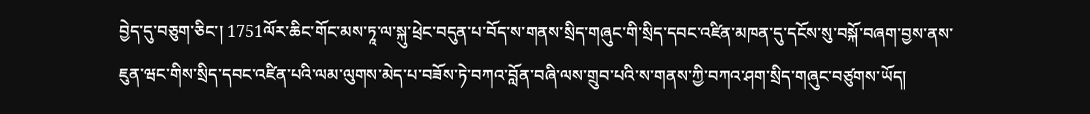བྱེད་དུ་བཅུག་ཅིང་། 1751ལོར་ཆིང་གོང་མས་ཏཱ་ལ་སྐུ་ཕྲེང་བདུན་པ་བོད་ས་གནས་སྲིད་གཞུང་གི་སྲིད་དབང་འཛིན་མཁན་དུ་དངོས་སུ་བསྐོ་བཞག་བྱས་ནས་ཇུན་ཝང་གིས་སྲིད་དབང་འཛིན་པའི་ལམ་ལུགས་མེད་པ་བཟོས་ཏེ་བཀའ་བློན་བཞི་ལས་གྲུབ་པའི་ས་གནས་ཀྱི་བཀའ་ཤག་སྲིད་གཞུང་བཙུགས་ཡོད།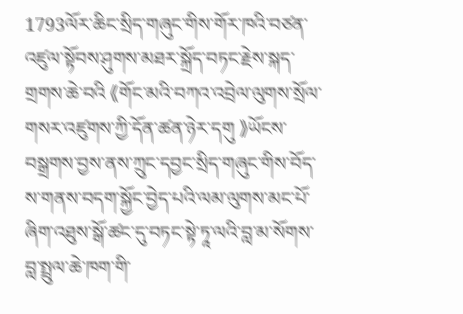1793ལོར་ཆིང་སྲིད་གཞུང་གིས་གོར་ཁའི་བཙན་འཛུལ་སྟོབས་ཤུགས་མཐར་སྐྲོད་བཏང་རྗེས་སྐད་གྲགས་ཆེ་བའི 《གོང་མའི་བཀའ་འབྲེལ་ལུགས་སྲོལ་གསར་འཛུགས་ཀྱི་དོན་ཚན་ཉེར་དགུ 》ཡོངས་བསྒྲགས་བྱས་ནས་ཀྲུང་དབྱང་སྲིད་གཞུང་གིས་བོད་ས་གནས་བདག་སྐྱོང་བྱེད་པའི་ལམ་ལུགས་མང་པོ་ཞིག་འཐུས་སྒོ་ཚང་དུ་བཏང་སྟེ་ཏཱ་ལའི་བླ་མ་སོགས་བླ་སྤྲུལ་ཆེ་ཁག་གི་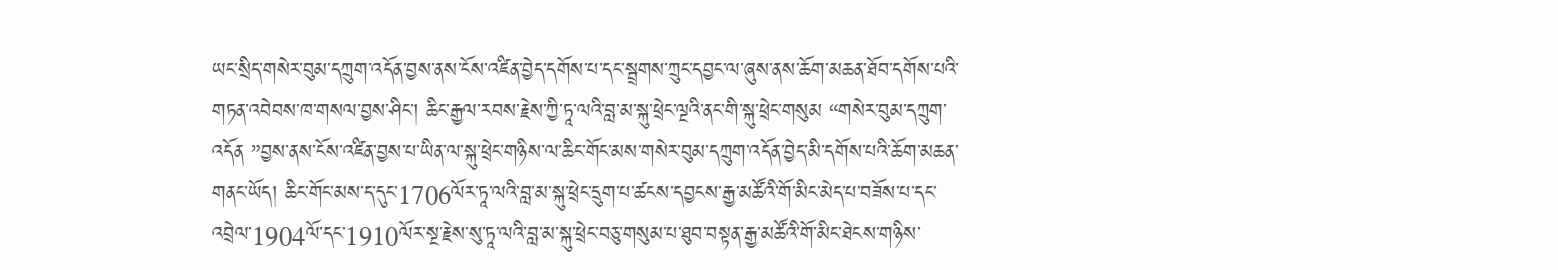ཡང་སྲིད་གསེར་བུམ་དཀྲུག་འདོན་བྱས་ནས་ངོས་འཛིན་བྱེད་དགོས་པ་དང་སྦྲགས་ཀྲུང་དབྱང་ལ་ཞུས་ནས་ཆོག་མཆན་ཐོབ་དགོས་པའི་གཏན་འབེབས་ཁ་གསལ་བྱས་ཤིང་། ཆིང་རྒྱལ་རབས་རྗེས་ཀྱི་ཏཱ་ལའི་བླ་མ་སྐུ་ཕྲེང་ལྔའི་ནང་གི་སྐུ་ཕྲེང་གསུམ “གསེར་བུམ་དཀྲུག་འདོན ”བྱས་ནས་ངོས་འཛིན་བྱས་པ་ཡིན་ལ་སྐུ་ཕྲེང་གཉིས་ལ་ཆིང་གོང་མས་གསེར་བུམ་དཀྲུག་འདོན་བྱེད་མི་དགོས་པའི་ཆོག་མཆན་གནང་ཡོད། ཆིང་གོང་མས་ད་དུང་1706ལོར་ཏཱ་ལའི་བླ་མ་སྐུ་ཕྲེང་དྲུག་པ་ཚངས་དབྱངས་རྒྱ་མཚོའི་གོ་མིང་མེད་པ་བཟོས་པ་དང་འབྲེལ་1904ལོ་དང་1910ལོར་སྔ་རྗེས་སུ་ཏཱ་ལའི་བླ་མ་སྐུ་ཕྲེང་བཅུ་གསུམ་པ་ཐུབ་བསྟན་རྒྱ་མཚོའི་གོ་མིང་ཐེངས་གཉིས་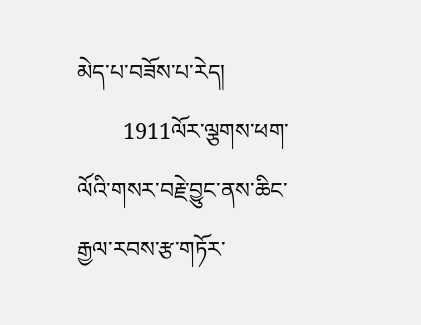མེད་པ་བཟོས་པ་རེད།
        1911ལོར་ལྕགས་ཕག་ལོའི་གསར་བརྗེ་བྱུང་ནས་ཆིང་རྒྱལ་རབས་རྩ་གཏོར་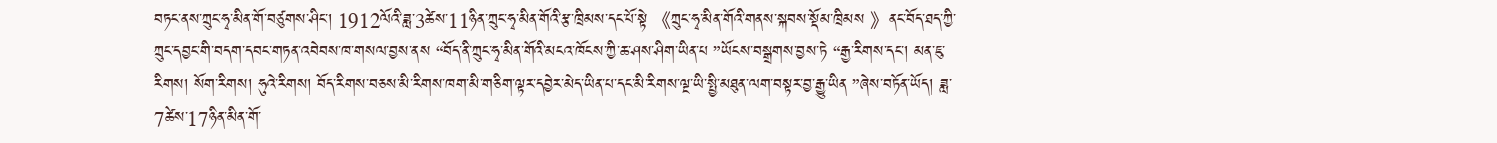བཏང་ནས་ཀྲུང་ཧྭ་མིན་གོ་བཙུགས་ཤིང་། 1912ལོའི་ཟླ་3ཚེས་11ཉིན་ཀྲུང་ཧྭ་མིན་གོའི་རྩ་ཁྲིམས་དང་པོ་སྟེ 《ཀྲུང་ཧྭ་མིན་གོའི་གནས་སྐབས་སྡོམ་ཁྲིམས 》ནང་བོད་ཐད་ཀྱི་ཀྲུང་དབྱང་གི་བདག་དབང་གཏན་འབེབས་ཁ་གསལ་བྱས་ནས “བོད་ནི་ཀྲུང་ཧྭ་མིན་གོའི་མངའ་ཁོངས་ཀྱི་ཆ་ཤས་ཤིག་ཡིན་པ ”ཡོངས་བསྒྲགས་བྱས་ཏེ “རྒྱ་རིགས་དང་། མན་ཇུ་རིགས། སོག་རིགས། ཧུའེ་རིགས། བོད་རིགས་བཅས་མི་རིགས་ཁག་མི་གཅིག་ལྟར་དབྱེར་མེད་ཡིན་པ་དང་མི་རིགས་ལྔ་ཡི་སྤྱི་མཐུན་ལག་བསྟར་བྱ་རྒྱུ་ཡིན ”ཞེས་བཏོན་ཡོད། ཟླ་7ཚེས་17ཉིན་མིན་གོ་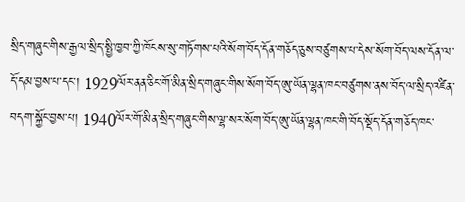སྲིད་གཞུང་གིས་རྒྱལ་སྲིད་སྤྱི་ཁྱབ་ཀྱི་ཁོངས་སུ་གཏོགས་པའི་སོག་བོད་དོན་གཅོད་ཅུས་བཙུགས་པ་དེས་སོག་བོད་ལས་དོན་ལ་དོ་དམ་བྱས་པ་དང་། 1929ལོར་ནན་ཅིང་གོ་མིན་སྲིད་གཞུང་གིས་སོག་བོད་ཨུ་ཡོན་ལྷན་ཁང་བཙུགས་ནས་བོད་ལ་སྲིད་འཛིན་བདག་སྐྱོང་བྱས་པ། 1940ལོར་གོ་མིན་སྲིད་གཞུང་གིས་ལྷ་སར་སོག་བོད་ཨུ་ཡོན་ལྷན་ཁང་གི་བོད་སྡོད་དོན་གཅོད་ཁང་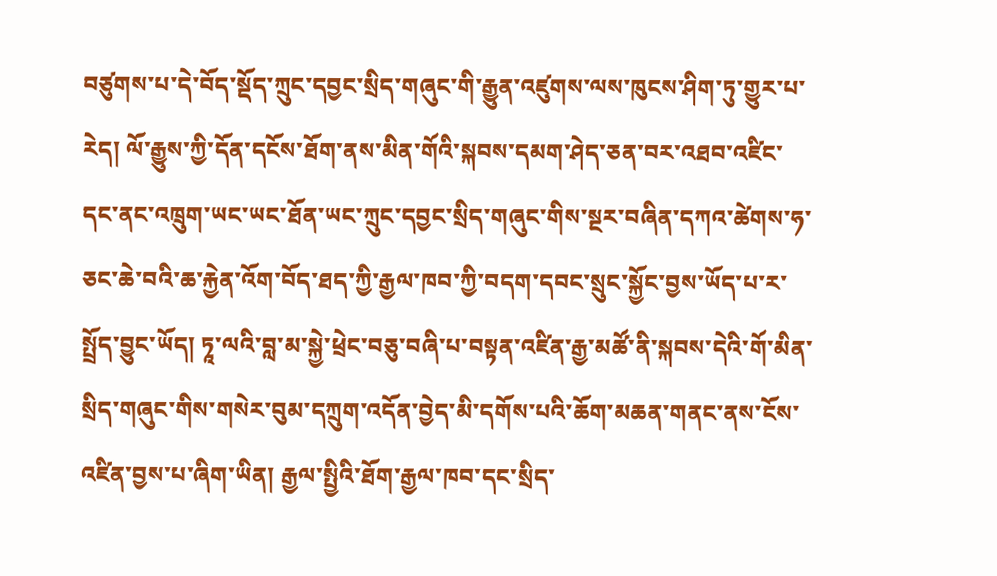བཙུགས་པ་དེ་བོད་སྡོད་ཀྲུང་དབྱང་སྲིད་གཞུང་གི་རྒྱུན་འཛུགས་ལས་ཁུངས་ཤིག་ཏུ་གྱུར་པ་རེད། ལོ་རྒྱུས་ཀྱི་དོན་དངོས་ཐོག་ནས་མིན་གོའི་སྐབས་དམག་ཤེད་ཅན་བར་འཐབ་འཛིང་དང་ནང་འཁྲུག་ཡང་ཡང་ཐོན་ཡང་ཀྲུང་དབྱང་སྲིད་གཞུང་གིས་སྔར་བཞིན་དཀའ་ཚེགས་ཧ་ཅང་ཆེ་བའི་ཆ་རྐྱེན་འོག་བོད་ཐད་ཀྱི་རྒྱལ་ཁབ་ཀྱི་བདག་དབང་སྲུང་སྐྱོང་བྱས་ཡོད་པ་ར་སྤྲོད་བྱུང་ཡོད། ཏཱ་ལའི་བླ་མ་སྐྱེ་ཕྲེང་བཅུ་བཞི་པ་བསྟན་འཛིན་རྒྱ་མཚོ་ནི་སྐབས་དེའི་གོ་མིན་སྲིད་གཞུང་གིས་གསེར་བུམ་དཀྲུག་འདོན་བྱེད་མི་དགོས་པའི་ཆོག་མཆན་གནང་ནས་ངོས་འཛིན་བྱས་པ་ཞིག་ཡིན། རྒྱལ་སྤྱིའི་ཐོག་རྒྱལ་ཁབ་དང་སྲིད་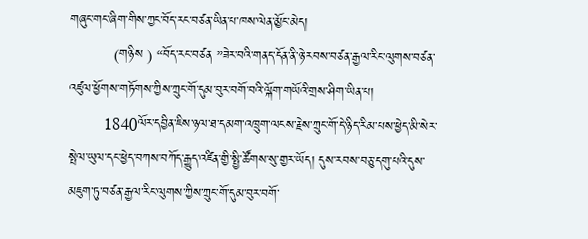གཞུང་གང་ཞིག་གིས་ཀྱང་བོད་རང་བཙན་ཡིན་པ་ཁས་ལེན་མྱོང་མེད།
          (གཉིས ) “བོད་རང་བཙན ”ཟེར་བའི་གནད་དོན་ནི་ཉེ་རབས་བཙན་རྒྱལ་རིང་ལུགས་བཙན་འཛུལ་ཕྱོགས་གཏོགས་ཀྱིས་ཀྲུང་གོ་དུམ་བུར་བགོ་བའི་ལྐོག་གཡོའི་གྲས་ཤིག་ཡིན་པ།
        1840ལོར་དབྱིན་ཇིས་ཉལ་ཐ་དམག་འཁྲུག་ལངས་རྗེས་ཀྲུང་གོ་དེ་ཉིད་རིམ་པས་ཕྱེད་མི་སེར་སྤེལ་ཡུལ་དང་ཕྱེད་བཀས་བཀོད་རྒྱུད་འཛིན་གྱི་སྤྱི་ཚོགས་སུ་གྱར་ཡོད། དུས་རབས་བཅུ་དགུ་པའི་དུས་མཇུག་ཏུ་བཙན་རྒྱལ་རིང་ལུགས་ཀྱིས་ཀྲུང་གོ་དུམ་བུར་བགོ་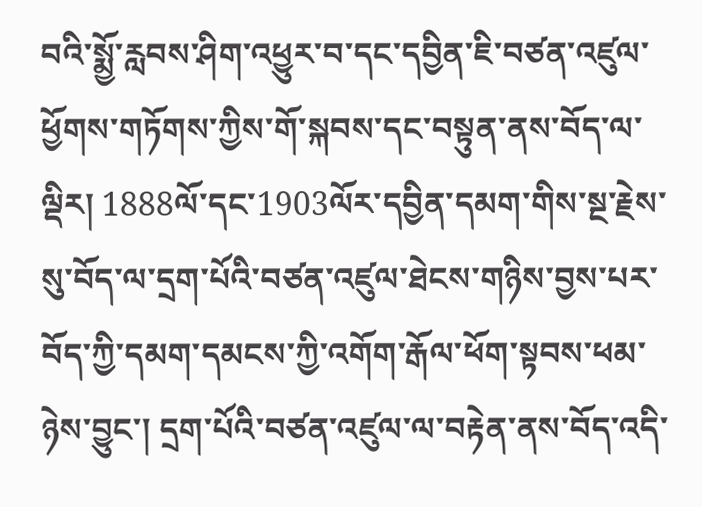བའི་སྨྱོ་རླབས་ཤིག་འཕྱུར་བ་དང་དབྱིན་ཇི་བཙན་འཛུལ་ཕྱོགས་གཏོགས་ཀྱིས་གོ་སྐབས་དང་བསྟུན་ནས་བོད་ལ་ལྡིར། 1888ལོ་དང་1903ལོར་དབྱིན་དམག་གིས་སྔ་རྗེས་སུ་བོད་ལ་དྲག་པོའི་བཙན་འཛུལ་ཐེངས་གཉིས་བྱས་པར་བོད་ཀྱི་དམག་དམངས་ཀྱི་འགོག་རྒོལ་ཕོག་སྟབས་ཕམ་ཉེས་བྱུང་། དྲག་པོའི་བཙན་འཛུལ་ལ་བརྟེན་ནས་བོད་འདི་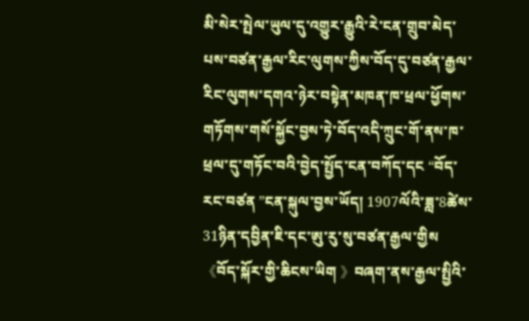མི་སེར་སྤེལ་ཡུལ་དུ་འགྱུར་རྒྱུའི་རེ་ངན་གྲུབ་མེད་པས་བཙན་རྒྱལ་རིང་ལུགས་ཀྱིས་བོད་དུ་བཙན་རྒྱལ་རིང་ལུགས་དགའ་ཉེར་བསྟེན་མཁན་ཁ་ཕྲལ་ཕྱོགས་གཏོགས་གསོ་སྐྱོང་བྱས་ཏེ་བོད་འདི་ཀྲུང་གོ་ནས་ཁ་ཕྲལ་དུ་གཏོང་བའི་བྱེད་སྤྱོད་ངན་བཀོད་དང “བོད་རང་བཙན ”ངན་སྐུལ་བྱས་ཡོད། 1907ལོའི་ཟླ་8ཚེས་31ཉིན་དབྱིན་ཇི་དང་ཨུ་རུ་སུ་བཙན་རྒྱལ་གྱིས 《བོད་སྐོར་གྱི་ཆིངས་ཡིག 》བཞག་ནས་རྒྱལ་སྤྱིའི་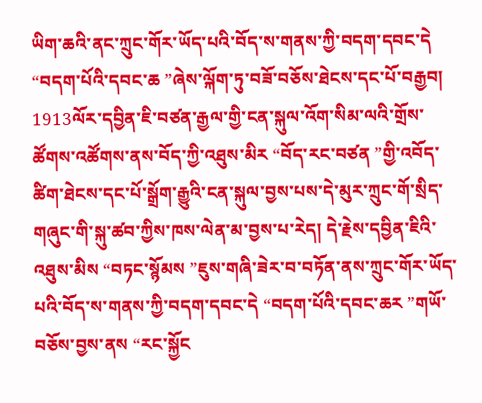ཡིག་ཆའི་ནང་ཀྲུང་གོར་ཡོད་པའི་བོད་ས་གནས་ཀྱི་བདག་དབང་དེ “བདག་པོའི་དབང་ཆ ”ཞེས་ལྐོག་ཏུ་བཟོ་བཅོས་ཐེངས་དང་པོ་བརྒྱབ། 1913ལོར་དབྱིན་ཇི་བཙན་རྒྱལ་གྱི་ངན་སྐུལ་འོག་སིམ་ལའི་གྲོས་ཚོགས་འཚོགས་ནས་བོད་ཀྱི་འཐུས་མིར “བོད་རང་བཙན ”གྱི་འབོད་ཚིག་ཐེངས་དང་པོ་སྒྲོག་རྒྱུའི་ངན་སྐུལ་བྱས་པས་དེ་མུར་ཀྲུང་གོ་སྲིད་གཞུང་གི་སྐུ་ཚབ་ཀྱིས་ཁས་ལེན་མ་བྱས་པ་རེད། དེ་རྗེས་དབྱིན་ཇིའི་འཐུས་མིས “བཏང་སྙོམས ”ཇུས་གཞི་ཟེར་བ་བཏོན་ནས་ཀྲུང་གོར་ཡོད་པའི་བོད་ས་གནས་ཀྱི་བདག་དབང་དེ “བདག་པོའི་དབང་ཆར ”གཡོ་བཅོས་བྱས་ནས “རང་སྐྱོང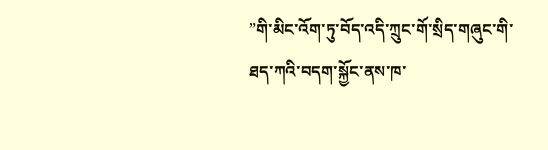”གི་མིང་འོག་ཏུ་བོད་འདི་ཀྲུང་གོ་སྲིད་གཞུང་གི་ཐད་ཀའི་བདག་སྐྱོང་ནས་ཁ་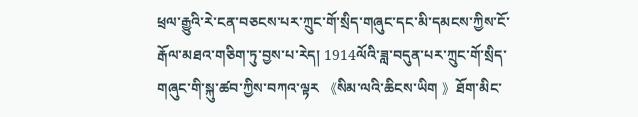ཕྲལ་རྒྱུའི་རེ་ངན་བཅངས་པར་ཀྲུང་གོ་སྲིད་གཞུང་དང་མི་དམངས་ཀྱིས་ངོ་རྒོལ་མཐའ་གཅིག་ཏུ་བྱས་པ་རེད། 1914ལོའི་ཟླ་བདུན་པར་ཀྲུང་གོ་སྲིད་གཞུང་གི་སྐུ་ཚབ་ཀྱིས་བཀའ་ལྟར 《སིམ་ལའི་ཆིངས་ཡིག 》ཐོག་མིང་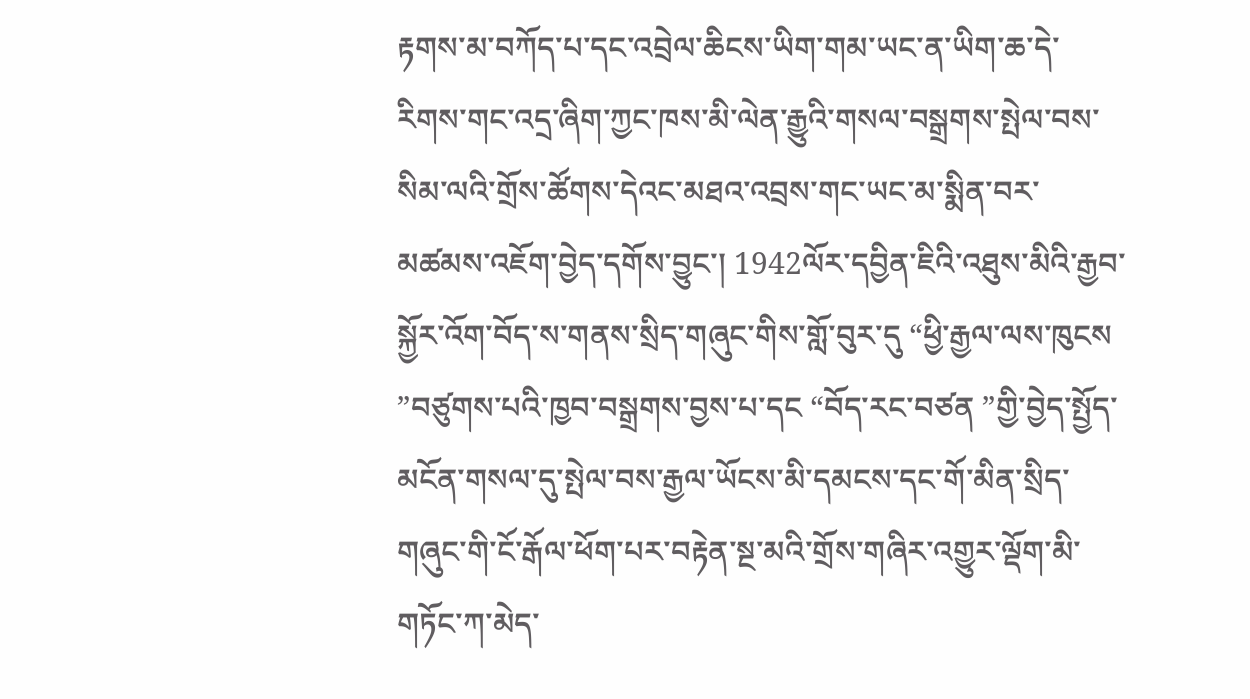རྟགས་མ་བཀོད་པ་དང་འབྲེལ་ཆིངས་ཡིག་གམ་ཡང་ན་ཡིག་ཆ་དེ་རིགས་གང་འདྲ་ཞིག་ཀྱང་ཁས་མི་ལེན་རྒྱུའི་གསལ་བསྒྲགས་སྤེལ་བས་སིམ་ལའི་གྲོས་ཚོགས་དེའང་མཐའ་འབྲས་གང་ཡང་མ་སྨིན་བར་མཚམས་འཇོག་བྱེད་དགོས་བྱུང་། 1942ལོར་དབྱིན་ཇིའི་འཐུས་མིའི་རྒྱབ་སྐྱོར་འོག་བོད་ས་གནས་སྲིད་གཞུང་གིས་གློ་བུར་དུ “ཕྱི་རྒྱལ་ལས་ཁུངས ”བཙུགས་པའི་ཁྱབ་བསྒྲགས་བྱས་པ་དང “བོད་རང་བཙན ”གྱི་བྱེད་སྤྱོད་མངོན་གསལ་དུ་སྤེལ་བས་རྒྱལ་ཡོངས་མི་དམངས་དང་གོ་མིན་སྲིད་གཞུང་གི་ངོ་རྒོལ་ཕོག་པར་བརྟེན་སྔ་མའི་གྲོས་གཞིར་འགྱུར་ལྡོག་མི་གཏོང་ཀ་མེད་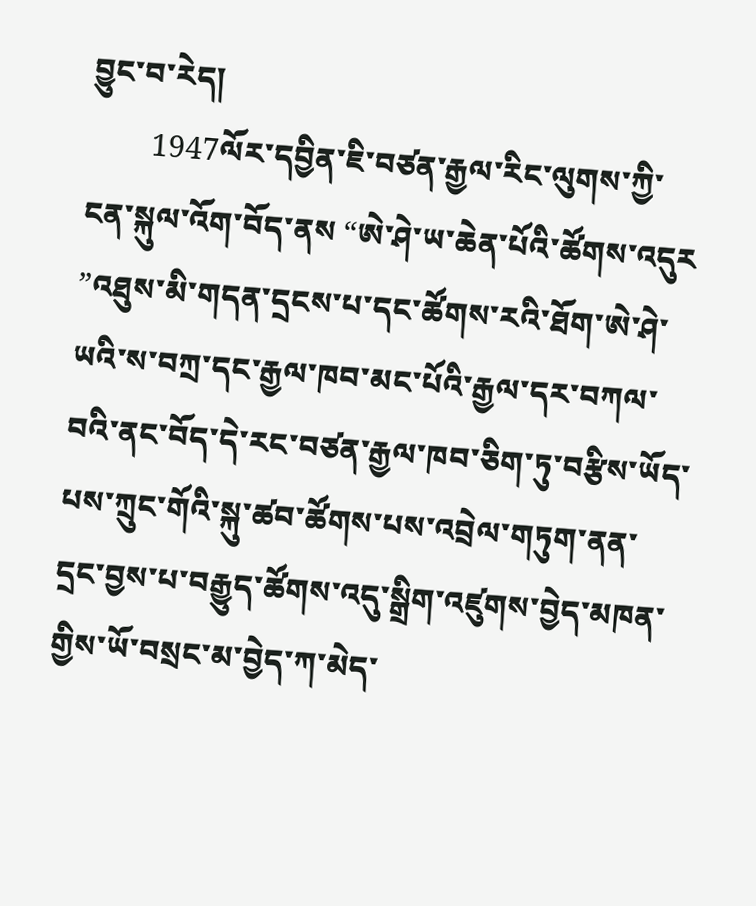བྱུང་བ་རེད།
        1947ལོར་དབྱིན་ཇི་བཙན་རྒྱལ་རིང་ལུགས་ཀྱི་ངན་སྐུལ་འོག་བོད་ནས “ཨེ་ཤེ་ཡ་ཆེན་པོའི་ཚོགས་འདུར ”འཐུས་མི་གདན་དྲངས་པ་དང་ཚོགས་རའི་ཐོག་ཨེ་ཤེ་ཡའི་ས་བཀྲ་དང་རྒྱལ་ཁབ་མང་པོའི་རྒྱལ་དར་བཀལ་བའི་ནང་བོད་དེ་རང་བཙན་རྒྱལ་ཁབ་ཅིག་ཏུ་བརྩིས་ཡོད་པས་ཀྲུང་གོའི་སྐུ་ཚབ་ཚོགས་པས་འབྲེལ་གཏུག་ནན་དྲང་བྱས་པ་བརྒྱུད་ཚོགས་འདུ་སྒྲིག་འཛུགས་བྱེད་མཁན་གྱིས་ཡོ་བསྲང་མ་བྱེད་ཀ་མེད་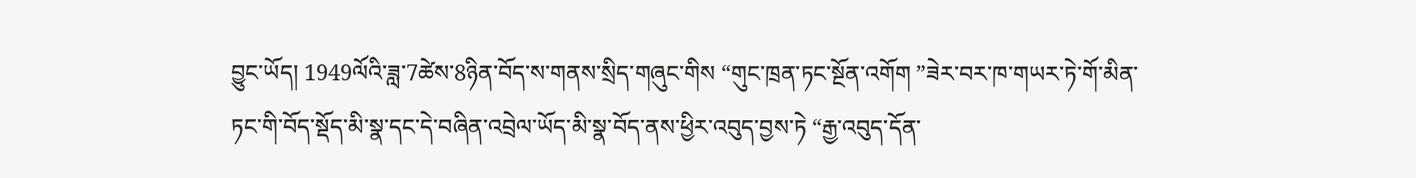བྱུང་ཡོད། 1949ལོའི་ཟླ་7ཚེས་8ཉིན་བོད་ས་གནས་སྲིད་གཞུང་གིས “གུང་ཁྲན་ཏང་སྔོན་འགོག ”ཟེར་བར་ཁ་གཡར་ཏེ་གོ་མིན་ཏང་གི་བོད་སྡོད་མི་སྣ་དང་དེ་བཞིན་འབྲེལ་ཡོད་མི་སྣ་བོད་ནས་ཕྱིར་འབུད་བྱས་ཏེ “རྒྱ་འབུད་དོན་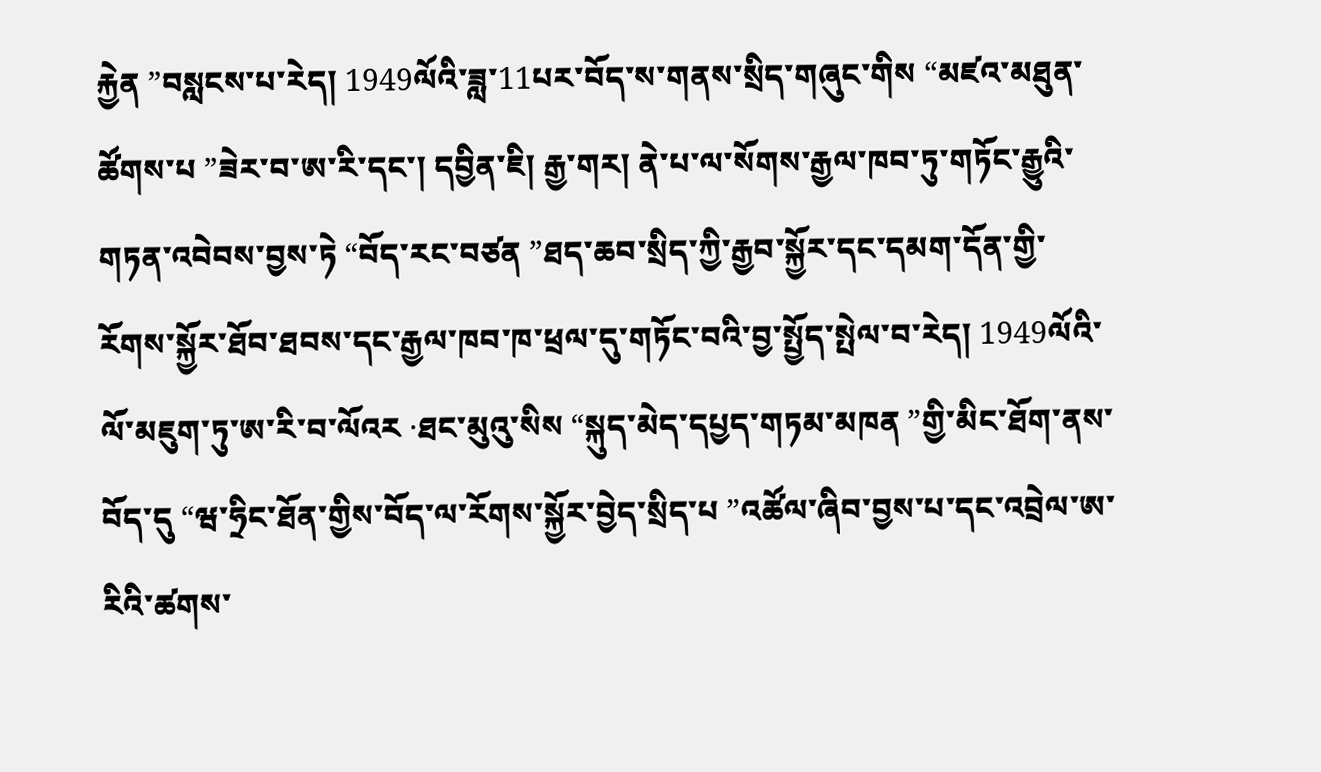རྐྱེན ”བསླངས་པ་རེད། 1949ལོའི་ཟླ་11པར་བོད་ས་གནས་སྲིད་གཞུང་གིས “མཛའ་མཐུན་ཚོགས་པ ”ཟེར་བ་ཨ་རི་དང་། དབྱིན་ཇི། རྒྱ་གར། ནེ་པ་ལ་སོགས་རྒྱལ་ཁབ་ཏུ་གཏོང་རྒྱུའི་གཏན་འབེབས་བྱས་ཏེ “བོད་རང་བཙན ”ཐད་ཆབ་སྲིད་ཀྱི་རྒྱབ་སྐྱོར་དང་དམག་དོན་གྱི་རོགས་སྐྱོར་ཐོབ་ཐབས་དང་རྒྱལ་ཁབ་ཁ་ཕྲལ་དུ་གཏོང་བའི་བྱ་སྤྱོད་སྤེལ་བ་རེད། 1949ལོའི་ལོ་མཇུག་ཏུ་ཨ་རི་བ་ལོའར ·ཐང་མུའུ་སིས “སྐུད་མེད་དཔྱད་གཏམ་མཁན ”གྱི་མིང་ཐོག་ནས་བོད་དུ “ཝ་ཧྲིང་ཐོན་གྱིས་བོད་ལ་རོགས་སྐྱོར་བྱེད་སྲིད་པ ”འཚོལ་ཞིབ་བྱས་པ་དང་འབྲེལ་ཨ་རིའི་ཚགས་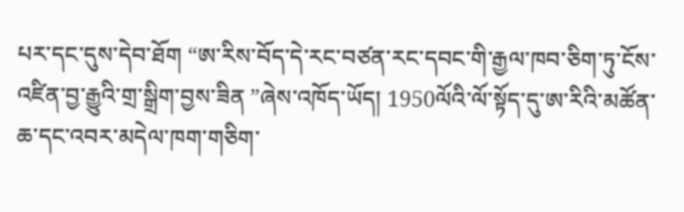པར་དང་དུས་དེབ་ཐོག “ཨ་རིས་བོད་དེ་རང་བཙན་རང་དབང་གི་རྒྱལ་ཁབ་ཅིག་ཏུ་ངོས་འཛིན་བྱ་རྒྱུའི་གྲ་སྒྲིག་བྱས་ཟིན ”ཞེས་འཁོད་ཡོད། 1950ལོའི་ལོ་སྟོད་དུ་ཨ་རིའི་མཚོན་ཆ་དང་འབར་མདེལ་ཁག་གཅིག་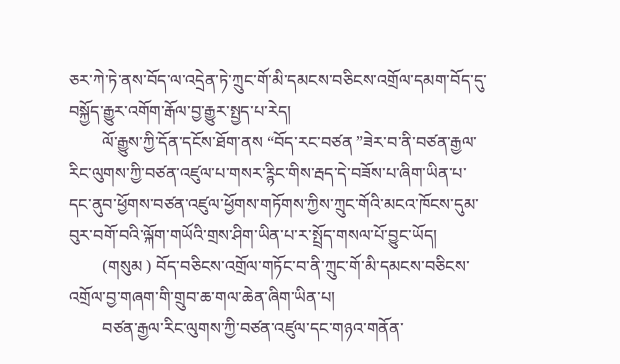ཅར་ཀེ་ཏེ་ནས་བོད་ལ་འདྲེན་ཏེ་ཀྲུང་གོ་མི་དམངས་བཅིངས་འགྲོལ་དམག་བོད་དུ་བསྐྱོད་རྒྱུར་འགོག་རྒོལ་བྱ་རྒྱུར་སྤྱད་པ་རེད།
        ལོ་རྒྱུས་ཀྱི་དོན་དངོས་ཐོག་ནས “བོད་རང་བཙན ”ཟེར་བ་ནི་བཙན་རྒྱལ་རིང་ལུགས་ཀྱི་བཙན་འཛུལ་པ་གསར་ཪྙིང་གིས་རྦད་དེ་བཟོས་པ་ཞིག་ཡིན་པ་དང་ནུབ་ཕྱོགས་བཙན་འཛུལ་ཕྱོགས་གཏོགས་ཀྱིས་ཀྲུང་གོའི་མངའ་ཁོངས་དུམ་བུར་བགོ་བའི་ལྐོག་གཡོའི་གྲས་ཤིག་ཡིན་པ་ར་སྤྲོད་གསལ་པོ་བྱུང་ཡོད།
        (གསུམ ) བོད་བཅིངས་འགྲོལ་གཏོང་བ་ནི་ཀྲུང་གོ་མི་དམངས་བཅིངས་འགྲོལ་བྱ་གཞག་གི་གྲུབ་ཆ་གལ་ཆེན་ཞིག་ཡིན་པ།
        བཙན་རྒྱལ་རིང་ལུགས་ཀྱི་བཙན་འཛུལ་དང་གཉའ་གནོན་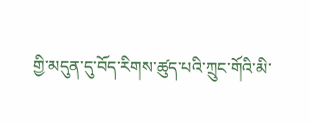གྱི་མདུན་དུ་བོད་རིགས་ཚུད་པའི་ཀྲུང་གོའི་མི་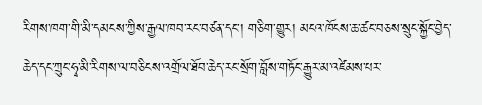རིགས་ཁག་གི་མི་དམངས་ཀྱིས་རྒྱལ་ཁབ་རང་བཙན་དང་། གཅིག་གྱུར། མངའ་ཁོངས་ཆ་ཚང་བཅས་སྲུང་སྐྱོང་བྱེད་ཆེད་དང་ཀྲུང་ཧྭ་མི་རིགས་ལ་བཅིངས་འགྲོལ་ཐོབ་ཆེད་རང་སྲོག་བློས་གཏོང་རྒྱུར་མ་འཛེམས་པར་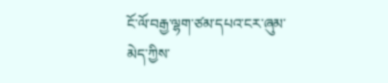ངོ་ལོ་བརྒྱ་ལྷག་ཙམ་དཔའ་ངར་ཞུམ་མེད་ཀྱིས་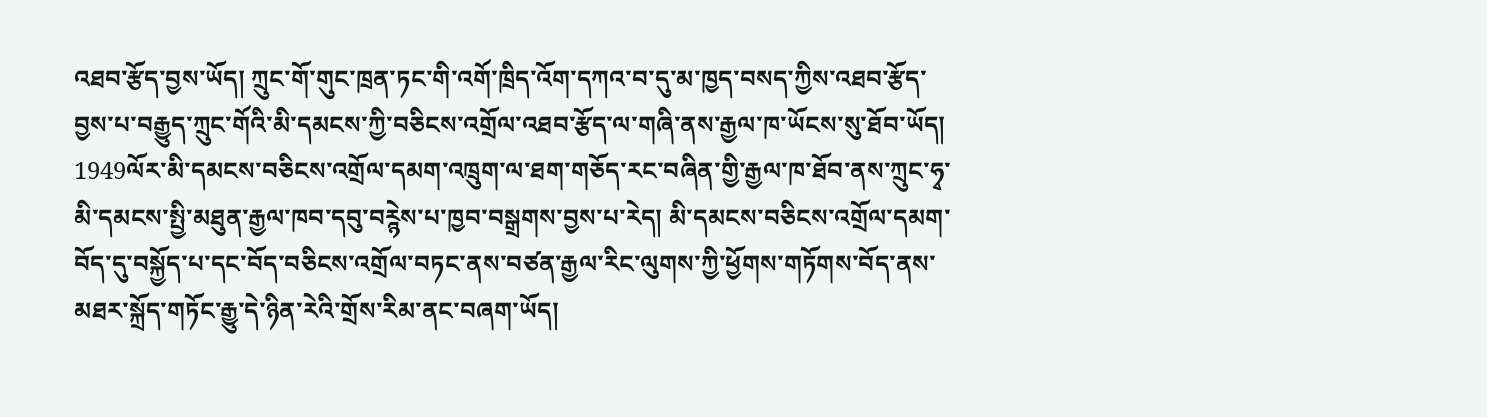འཐབ་རྩོད་བྱས་ཡོད། ཀྲུང་གོ་གུང་ཁྲན་ཏང་གི་འགོ་ཁྲིད་འོག་དཀའ་བ་དུ་མ་ཁྱད་བསད་ཀྱིས་འཐབ་རྩོད་བྱས་པ་བརྒྱུད་ཀྲུང་གོའི་མི་དམངས་ཀྱི་བཅིངས་འགྲོལ་འཐབ་རྩོད་ལ་གཞི་ནས་རྒྱལ་ཁ་ཡོངས་སུ་ཐོབ་ཡོད། 1949ལོར་མི་དམངས་བཅིངས་འགྲོལ་དམག་འཁྲུག་ལ་ཐག་གཅོད་རང་བཞིན་གྱི་རྒྱལ་ཁ་ཐོབ་ནས་ཀྲུང་ཧྭ་མི་དམངས་སྤྱི་མཐུན་རྒྱལ་ཁབ་དབུ་བཪྙེས་པ་ཁྱབ་བསྒྲགས་བྱས་པ་རེད། མི་དམངས་བཅིངས་འགྲོལ་དམག་བོད་དུ་བསྐྱོད་པ་དང་བོད་བཅིངས་འགྲོལ་བཏང་ནས་བཙན་རྒྱལ་རིང་ལུགས་ཀྱི་ཕྱོགས་གཏོགས་བོད་ནས་མཐར་སྐྲོད་གཏོང་རྒྱུ་དེ་ཉིན་རེའི་གྲོས་རིམ་ནང་བཞག་ཡོད།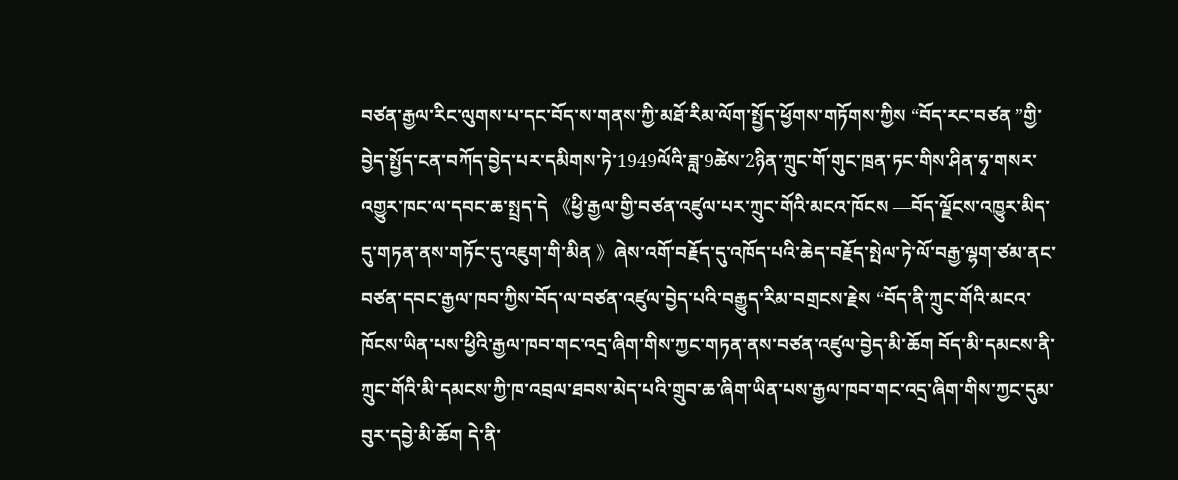བཙན་རྒྱལ་རིང་ལུགས་པ་དང་བོད་ས་གནས་ཀྱི་མཐོ་རིམ་ལོག་སྤྱོད་ཕྱོགས་གཏོགས་ཀྱིས “བོད་རང་བཙན ”གྱི་བྱེད་སྤྱོད་ངན་བཀོད་བྱེད་པར་དམིགས་ཏེ་1949ལོའི་ཟླ་9ཚེས་2ཉིན་ཀྲུང་གོ་གུང་ཁྲན་ཏང་གིས་ཤིན་ཧྭ་གསར་འགྱུར་ཁང་ལ་དབང་ཆ་སྤྲད་དེ 《ཕྱི་རྒྱལ་གྱི་བཙན་འཛུལ་པར་ཀྲུང་གོའི་མངའ་ཁོངས —བོད་ལྗོངས་འཁྱུར་མིད་དུ་གཏན་ནས་གཏོང་དུ་འཇུག་གི་མིན 》ཞེས་འགོ་བརྗོད་དུ་འཁོད་པའི་ཆེད་བརྗོད་སྤེལ་ཏེ་ལོ་བརྒྱ་ལྷག་ཙམ་ནང་བཙན་དབང་རྒྱལ་ཁབ་ཀྱིས་བོད་ལ་བཙན་འཛུལ་བྱེད་པའི་བརྒྱུད་རིམ་བགྲངས་རྗེས “བོད་ནི་ཀྲུང་གོའི་མངའ་ཁོངས་ཡིན་པས་ཕྱིའི་རྒྱལ་ཁབ་གང་འདྲ་ཞིག་གིས་ཀྱང་གཏན་ནས་བཙན་འཛུལ་བྱེད་མི་ཆོག བོད་མི་དམངས་ནི་ཀྲུང་གོའི་མི་དམངས་ཀྱི་ཁ་འབྲལ་ཐབས་མེད་པའི་གྲུབ་ཆ་ཞིག་ཡིན་པས་རྒྱལ་ཁབ་གང་འདྲ་ཞིག་གིས་ཀྱང་དུམ་བུར་དབྱེ་མི་ཆོག དེ་ནི་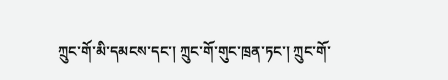ཀྲུང་གོ་མི་དམངས་དང་། ཀྲུང་གོ་གུང་ཁྲན་ཏང་། ཀྲུང་གོ་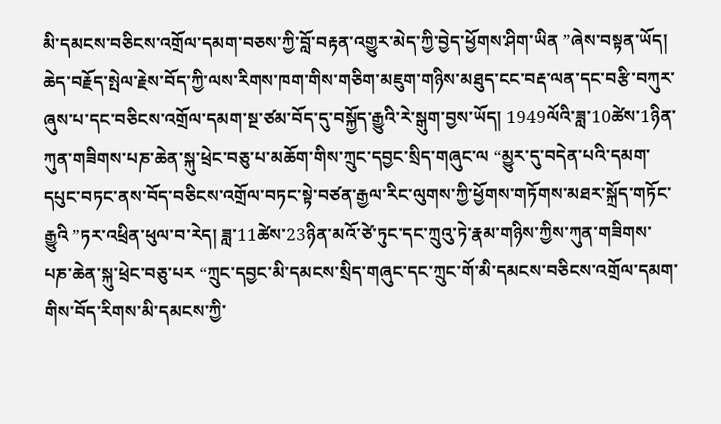མི་དམངས་བཅིངས་འགྲོལ་དམག་བཅས་ཀྱི་བློ་བརྟན་འགྱུར་མེད་ཀྱི་བྱེད་ཕྱོགས་ཤིག་ཡིན ”ཞེས་བསྟན་ཡོད། ཆེད་བརྗོད་སྤེལ་རྗེས་བོད་ཀྱི་ལས་རིགས་ཁག་གིས་གཅིག་མཇུག་གཉིས་མཐུད་ངང་བརྡ་ལན་དང་བརྩི་བཀུར་ཞུས་པ་དང་བཅིངས་འགྲོལ་དམག་སྔ་ཙམ་བོད་དུ་བསྐྱོད་རྒྱུའི་རེ་སྒུག་བྱས་ཡོད། 1949ལོའི་ཟླ་10ཚེས་1ཉིན་ཀུན་གཟིགས་པཎ་ཆེན་སྐུ་ཕྲེང་བཅུ་པ་མཆོག་གིས་ཀྲུང་དབྱང་སྲིད་གཞུང་ལ “མྱུར་དུ་བདེན་པའི་དམག་དཔུང་བཏང་ནས་བོད་བཅིངས་འགྲོལ་བཏང་སྟེ་བཙན་རྒྱལ་རིང་ལུགས་ཀྱི་ཕྱོགས་གཏོགས་མཐར་སྐྲོད་གཏོང་རྒྱུའི ”ཏར་འཕྲིན་ཕུལ་བ་རེད། ཟླ་11ཚེས་23ཉིན་མའོ་ཙེ་ཏུང་དང་ཀྲུའུ་ཏེ་རྣམ་གཉིས་ཀྱིས་ཀུན་གཟིགས་པཎ་ཆེན་སྐུ་ཕྲེང་བཅུ་པར “ཀྲུང་དབྱང་མི་དམངས་སྲིད་གཞུང་དང་ཀྲུང་གོ་མི་དམངས་བཅིངས་འགྲོལ་དམག་གིས་བོད་རིགས་མི་དམངས་ཀྱི་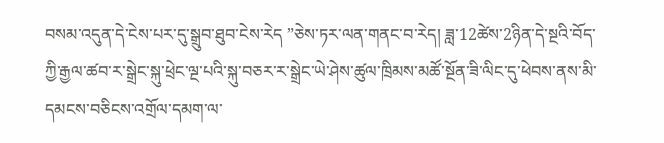བསམ་འདུན་དེ་ངེས་པར་དུ་སྒྲུབ་ཐུབ་ངེས་རེད ”ཅེས་ཏར་ལན་གནང་བ་རེད། ཟླ་12ཚེས་2ཉིན་དེ་སྔའི་བོད་ཀྱི་རྒྱལ་ཚབ་ར་སྒྲེང་སྐུ་ཕྲེང་ལྔ་པའི་སྐུ་བཅར་ར་སྒྲེང་ཡེ་ཤེས་ཚུལ་ཁྲིམས་མཚོ་སྔོན་ཟི་ལིང་དུ་ཕེབས་ནས་མི་དམངས་བཅིངས་འགྲོལ་དམག་ལ་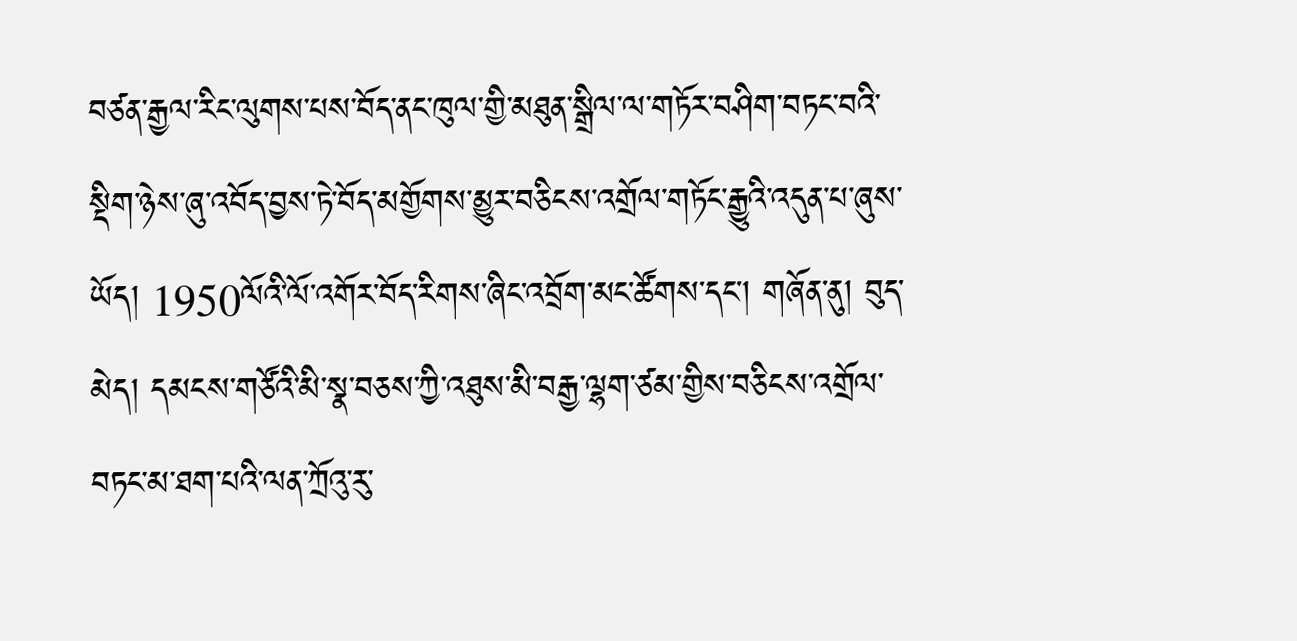བཙན་རྒྱལ་རིང་ལུགས་པས་བོད་ནང་ཁུལ་གྱི་མཐུན་སྒྲིལ་ལ་གཏོར་བཤིག་བཏང་བའི་སྡིག་ཉེས་ཞུ་འབོད་བྱས་ཏེ་བོད་མགྱོགས་མྱུར་བཅིངས་འགྲོལ་གཏོང་རྒྱུའི་འདུན་པ་ཞུས་ཡོད། 1950ལོའི་ལོ་འགོར་བོད་རིགས་ཞིང་འབྲོག་མང་ཚོགས་དང་། གཞོན་ནུ། བུད་མེད། དམངས་གཙོའི་མི་སྣ་བཅས་ཀྱི་འཐུས་མི་བརྒྱ་ལྷག་ཙམ་གྱིས་བཅིངས་འགྲོལ་བཏང་མ་ཐག་པའི་ལན་ཀྲོའུ་རུ་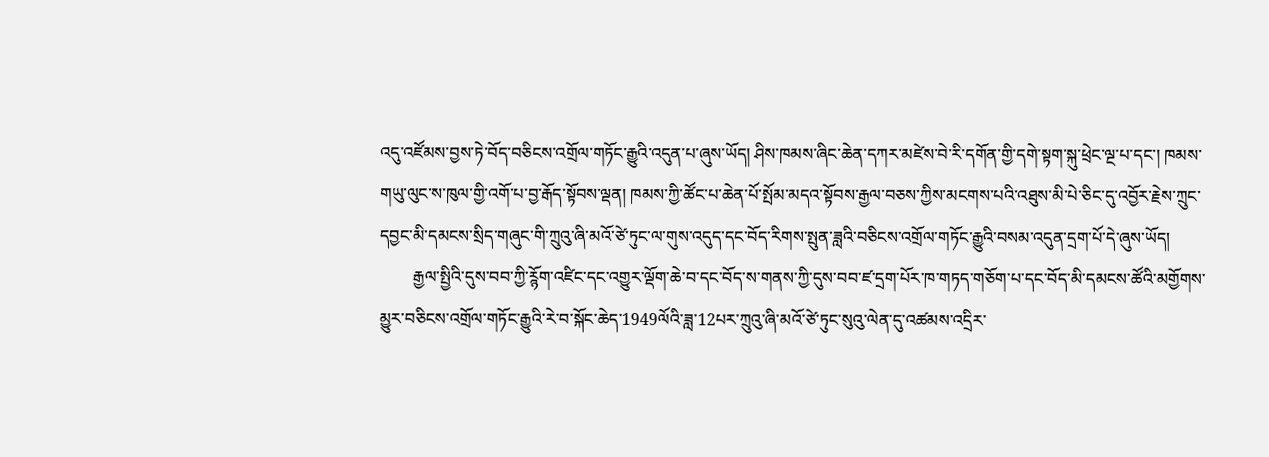འདུ་འཛོམས་བྱས་ཏེ་བོད་བཅིངས་འགྲོལ་གཏོང་རྒྱུའི་འདུན་པ་ཞུས་ཡོད། ཤིས་ཁམས་ཞིང་ཆེན་དཀར་མཛེས་བེ་རི་དགོན་གྱི་དགེ་སྟག་སྐུ་ཕྲེང་ལྔ་པ་དང་། ཁམས་གཡུ་ལུང་ས་ཁུལ་གྱི་འགོ་པ་བྱ་རྒོད་སྟོབས་ལྡན། ཁམས་ཀྱི་ཚོང་པ་ཆེན་པོ་སྤོམ་མདའ་སྟོབས་རྒྱལ་བཅས་ཀྱིས་མངགས་པའི་འཐུས་མི་པེ་ཅིང་དུ་འབྱོར་རྗེས་ཀྲུང་དབྱང་མི་དམངས་སྲིད་གཞུང་གི་ཀྲུའུ་ཞི་མའོ་ཙེ་ཏུང་ལ་གུས་འདུད་དང་བོད་རིགས་སྤུན་ཟླའི་བཅིངས་འགྲོལ་གཏོང་རྒྱུའི་བསམ་འདུན་དྲག་པོ་དེ་ཞུས་ཡོད།
        རྒྱལ་སྤྱིའི་དུས་བབ་ཀྱི་ཪྙོག་འཛིང་དང་འགྱུར་ལྡོག་ཆེ་བ་དང་བོད་ས་གནས་ཀྱི་དུས་བབ་ཛ་དྲག་པོར་ཁ་གཏད་གཅོག་པ་དང་བོད་མི་དམངས་ཚོའི་མགྱོགས་མྱུར་བཅིངས་འགྲོལ་གཏོང་རྒྱུའི་རེ་བ་སྐོང་ཆེད་1949ལོའི་ཟླ་12པར་ཀྲུའུ་ཞི་མའོ་ཙེ་ཏུང་སུའུ་ལེན་དུ་འཚམས་འདྲིར་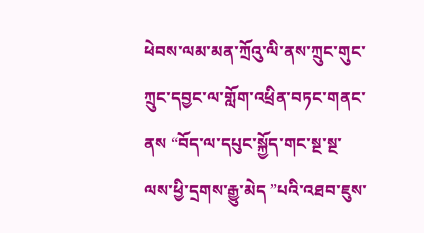ཕེབས་ལམ་མན་ཀྲོའུ་ལི་ནས་ཀྲུང་གུང་ཀྲུང་དབྱང་ལ་གློག་འཕྲིན་བཏང་གནང་ནས “བོད་ལ་དཔུང་སྐྱོད་གང་སྔ་སྔ་ལས་ཕྱི་དྲགས་རྒྱུ་མེད ”པའི་འཐབ་ཇུས་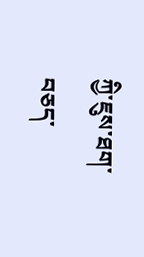ཀྱི་ཇུས་ཐག་བཅད་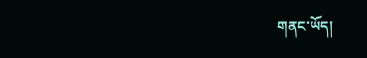གནང་ཡོད།